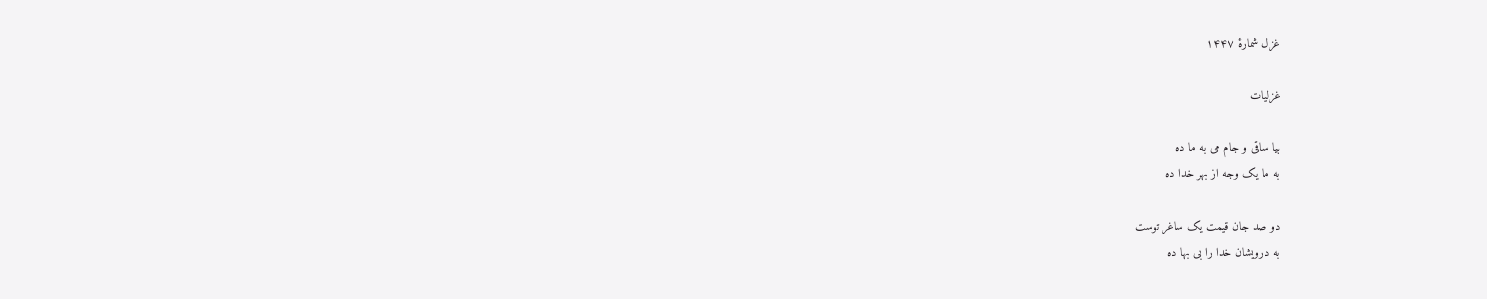غزل شمارهٔ ۱۴۴۷

غزلیات

بیا ساقی و جام می به ما ده
به ما یک وجه از بهر خدا ده

دو صد جان قیمت یک ساغر توست
به درویشان خدا را بی بها ده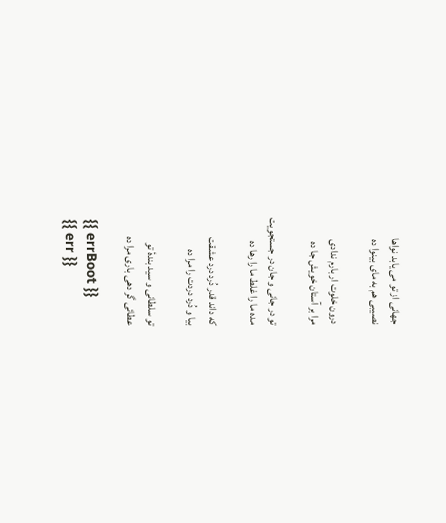جهانی از تو می یابد نواها
نصیبی هم به مای بینوا ده

درون خلوت ار بارم ندادی
مرا بر آستان خویش جا ده

تو در جانی و جان در جستجویت
مده ما را غلط ما را رها ده

که داند قدر دُرد درد عشقت
بیا و دُرد دردت را مرا ده

تو سلطانی و سید بندهٔ تو
عطائی گر دهی باری مرا ده

{{ errBoot }}
{{ err }}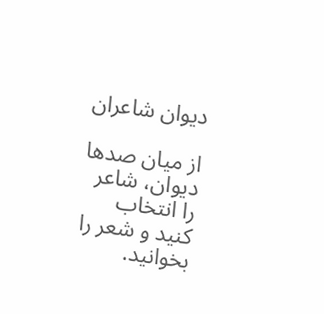دیوان شاعران

از میان صدها دیوان، شاعر را انتخاب کنید و شعر را بخوانید.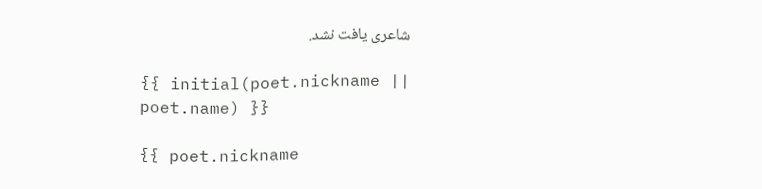شاعری یافت نشد.

{{ initial(poet.nickname || poet.name) }}

{{ poet.nickname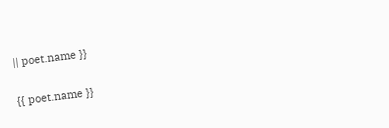|| poet.name }}

{{ poet.name }}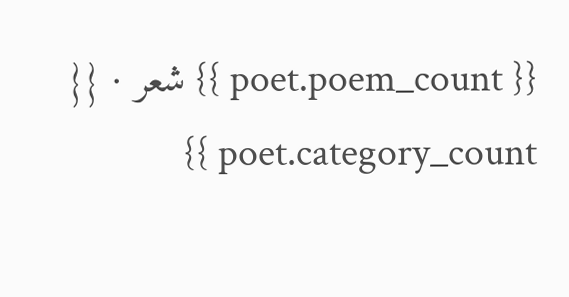{{ poet.poem_count }} شعر · {{ poet.category_count }}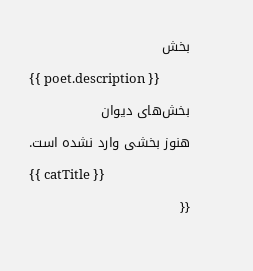بخش

{{ poet.description }}

بخش‌های دیوان

هنوز بخشی وارد نشده است.

{{ catTitle }}

{{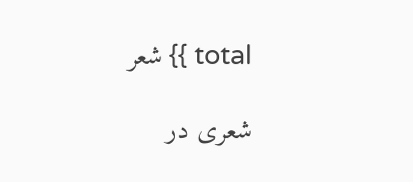total }} شعر

شعری در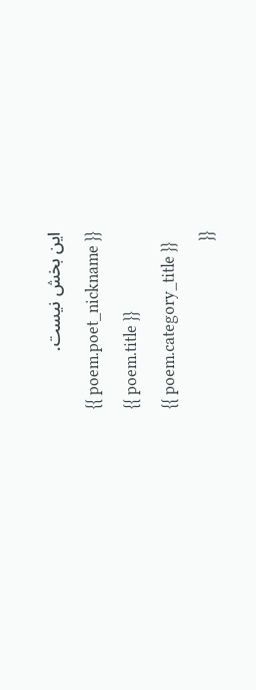این بخش نیست.

{{ poem.poet_nickname }}

{{ poem.title }}

{{ poem.category_title }}

{{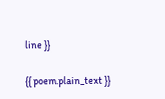line }}

{{ poem.plain_text }}